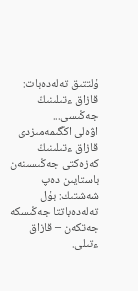ۇلتتىق تەلەدەبات: قازاق ءتىلىنىڭ جەڭىسى...
اۋەلى اڭگىمەمىزدى قازاق ءتىلىنىڭ كەزەكتى جەڭىسىنەن باستايىن دەپ شەشتىك: بۇل تەلەدەباتتا جەڭىسكە جەتكەن – قازاق ءتىلى.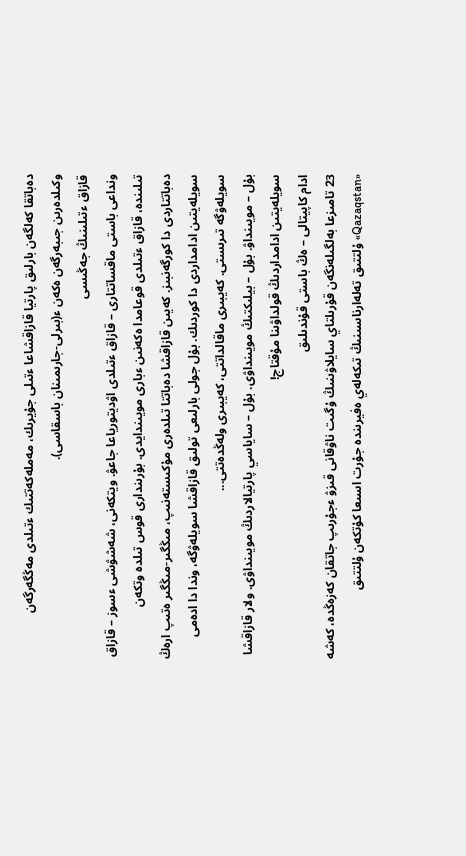دەباتقا كەلگەن بارلىق پارتيا قازاقشاعا ءتىلى جۇيرىك، مەملەكەتتىك ءتىلدى مەڭگەرگەن وكىلدەرىن جىبەرگەن ەكەن ء(بىرلى-جارىمىنان باسقاسى).
قازاق ءتىلىنىڭ جەڭىسى
ونداعى باستى ماقساتتارى – قازاق ءتىلدى اۋديتورياعا جاعۋ. ويتكەنى، شەشۋشى ءسوز – قازاق تىلىندە، قازاق ءتىلدى قوعامدا ەكەنىن ءبارى مويىندايدى. بۇرىندارى قوس تىلدە وتكەن دەباتتاردى دا كورگەنبىز. كەيىن قازاقشا دەباتتا تىلدەرى مۇكىستەنىپ، مىڭگىر-مىڭگىر ەتىپ ارەڭ سويلەيتىن ادامداردى دا كوردىك. بۇل جولى بارلىعى تولىق قازاقشا سويلەۋگە، وندا دا ادەمى سويلەۋگە تىرىستى. كەيبىرى ماقالداتتى، كەيبىرى ولەڭدەتتى...
بۇل – مويىنداۋ. بۇل – بيلىكتىڭ مويىنداۋى. بۇل – ساياسي پارتيالاردىڭ مويىنداۋى. ولار قازاقشا سويلەيتىن ادامداردىڭ قولداۋىنا مۇقتاج!
ادام كاپيتالى – ەڭ باستى قۇندىلىق
23 تامىزعا بەلگىلەنگەن قۇرىلتاي سايلاۋىنىڭ ۇگىت ناۋقانى قىزۋ ءجۇرىپ جاتقان كەزەڭدە، كەشە «Qazaqstan» ۇلتتىق تەلەارناسىنىڭ تىكەلەي ەفيرىندە جۇرت اسىعا كۇتكەن ۇلتتىق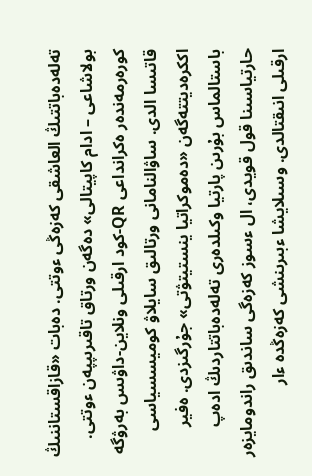تەلەدەباتتىڭ العاشقى كەزەڭى ءوتتى. دەبات «قازاقستاننىڭ بولاشاعى – ادام كاپيتالى» دەگەن ورتاق تاقىرىپپەن ءوتتى.
كورەرمەندەر ەكرانداعى QR-كود ارقىلى ونلاين-داۋىس بەرۋگە قاتىسا الدى. ساۋالنامانى ورتالىق سايلاۋ كوميسسياسى اككرەديتتەگەن «دەموكراتيا ينستيتۋتى» جۇرگىزدى. ەفير باستالماس بۇرىن پارتيا وكىلدەرى تەلەدەباتتاردىڭ ادەپ حارتياسىنا قول قويدى، ال ءسوز كەزەگى ساندىق راندومايزەر ارقىلى انىقتالدى. وسىلايشا ءبىرىنشى كەزەڭدە ءار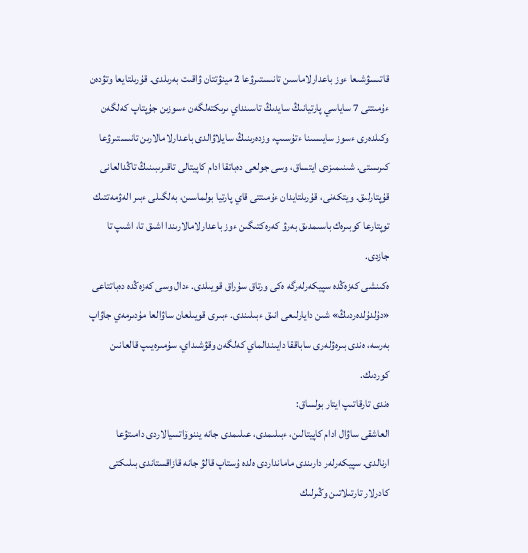قاتىسۋشىعا ءوز باعدارلاماسىن تانىستىرۋعا 2 مينۋتتان ۋاقىت بەرىلدى. قۇرىلتايعا وتۋدەن ءۇمىتتى 7 ساياسي پارتيانىڭ سايدىڭ تاسىنداي ىرىكتەلگەن ءسوزىن جۇپتاپ كەلگەن وكىلدەرى ءسوز سايىسىنا ءتۇسىپ، وزدەرىنىڭ سايلاۋالدى باعدارلامالارىن تانىستىرۋعا كىرىستى. شىنىمىزدى ايتساق، وسى جولعى دەباتقا ادام كاپيتالى تاقىرىبىنىڭ تاڭدالعانى قۇپتارلىق. ويتكەنى، قۇرىلتايدان ءۇمىتتى قاي پارتيا بولماسىن، بەلگىلى ءبىر الەۋمەتتىك توپتارعا كوبىرەك باسىمدىق بەرۋ كەرەكتىگىن ءوز باعدارلامالارىندا اشىق تا، اشىپ تا جازدى.
ەكىنشى كەزەڭدە سپيكەرلەرگە ەكى ورتاق سۇراق قويىلدى. ءدال وسى كەزەڭدە دەباتتاعى «دۇلدۇلدەردىڭ» شىن دايارلىعى انىق ءبىلىندى. ءبىرى قويىلعان ساۋالعا مۇدىرمەي جاۋاپ بەرسە، ەندى بىرەۋلەرى ساباققا دايىندالماي كەلگەن وقۋشىداي، سۇمىرەيىپ قالعانىن كوردىك.
ەندى تارقاتىپ ايتار بولساق:
العاشقى ساۋال ادام كاپيتالىن، ءبىلىمدى، عىلىمدى جانە يننوۆاتسيالاردى دامىتۋعا ارنالدى. سپيكەرلەر دارىندى مامانداردى ەلدە ۇستاپ قالۋ جانە قازاقستاندى بىلىكتى كادرلار تارتىلاتىن وڭىرلىك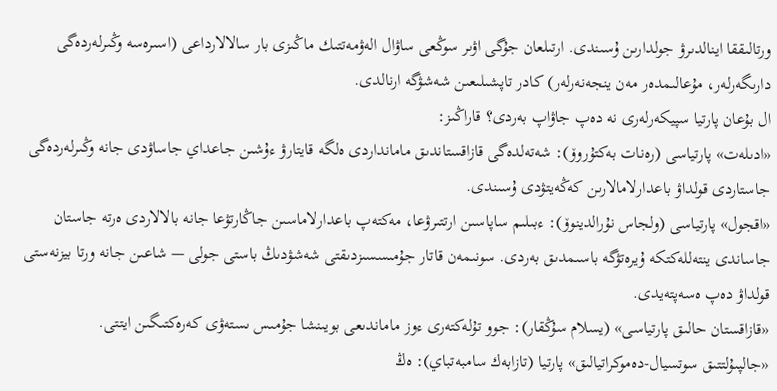ورتالىققا اينالدىرۋ جولدارىن ۇسىندى. ارتىلعان جۇگى اۋىر سوڭعى ساۋال الەۋمەتتىك ماڭىزى بار سالالارداعى (اسىرەسە وڭىرلەردەگى دارىگەرلەر، مۇعالىمدەر مەن ينجەنەرلەر) كادر تاپشىلىعىن شەشۋگە ارنالدى.
ال بۇعان پارتيا سپيكەرلەرى نە دەپ جاۋاپ بەردى؟ قاراڭىز:
«ادىلەت» پارتياسى (رەنات بەكتۇروۆ): شەتەلدەگى قازاقستاندىق مامانداردى ەلگە قايتارۋ ءۇشىن جاعداي جاساۋدى جانە وڭىرلەردەگى جاستاردى قولداۋ باعدارلامالارىن كەڭەيتۋدى ۇسىندى.
«اقجول» پارتياسى (ولجاس نۇرالدينوۆ): ءبىلىم ساپاسىن ارتتىرۋعا، مەكتەپ باعدارلاماسىن جاڭارتۋعا جانە بالالاردى ەرتە جاستان جاساندى ينتەللەكتكە ۇيرەتۋگە باسىمدىق بەردى. سونىمەن قاتار جۇمىسسىزدىقتى شەشۋدىڭ باستى جولى — شاعىن جانە ورتا بيزنەستى قولداۋ دەپ ەسەپتەيدى.
«قازاقستان حالىق پارتياسى» (يسلام سۇڭقار): جوو تۇلەكتەرى ءوز ماماندىعى بويىنشا جۇمىس ىستەۋى كەرەكتىگىن ايتتى.
«جالپىۇلتتىق سوتسيال-دەموكراتيالىق» پارتيا (تازابەك سامبەتباي): ەڭ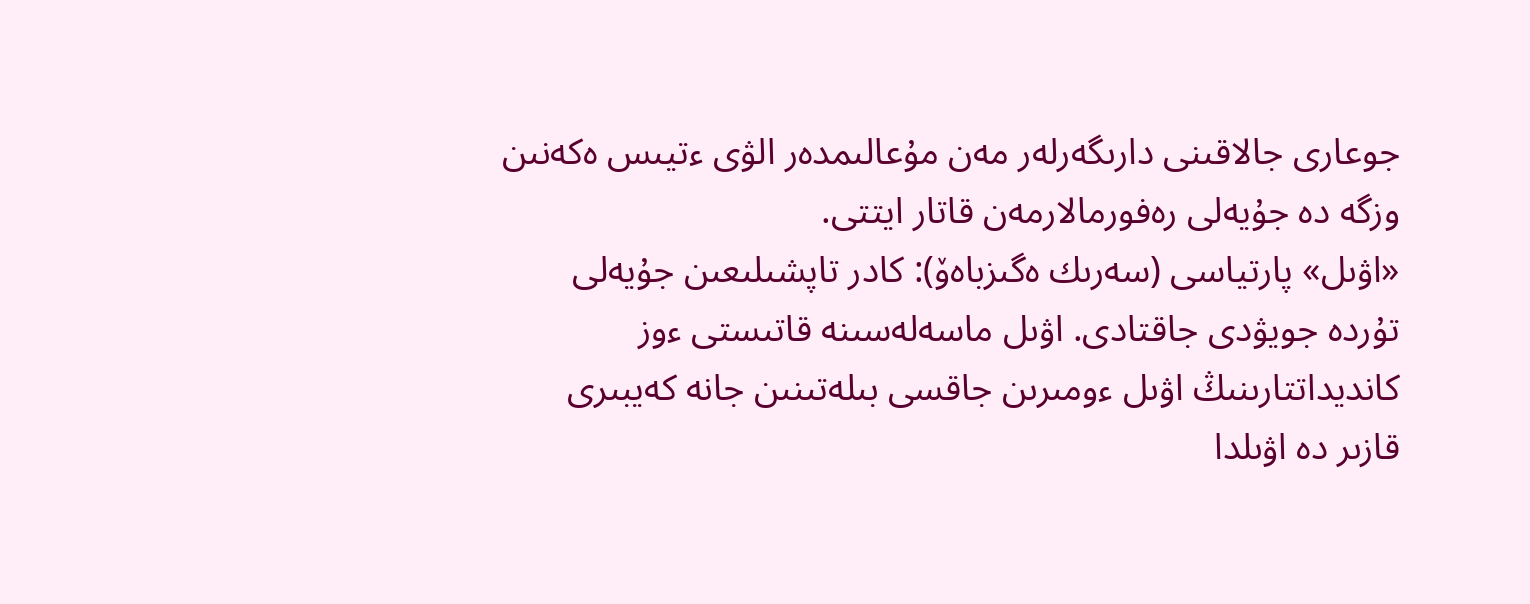جوعارى جالاقىنى دارىگەرلەر مەن مۇعالىمدەر الۋى ءتيىس ەكەنىن وزگە دە جۇيەلى رەفورمالارمەن قاتار ايتتى.
«اۋىل» پارتياسى (سەرىك ەگىزباەۆ): كادر تاپشىلىعىن جۇيەلى تۇردە جويۋدى جاقتادى. اۋىل ماسەلەسىنە قاتىستى ءوز كانديداتتارىنىڭ اۋىل ءومىرىن جاقسى بىلەتىنىن جانە كەيبىرى قازىر دە اۋىلدا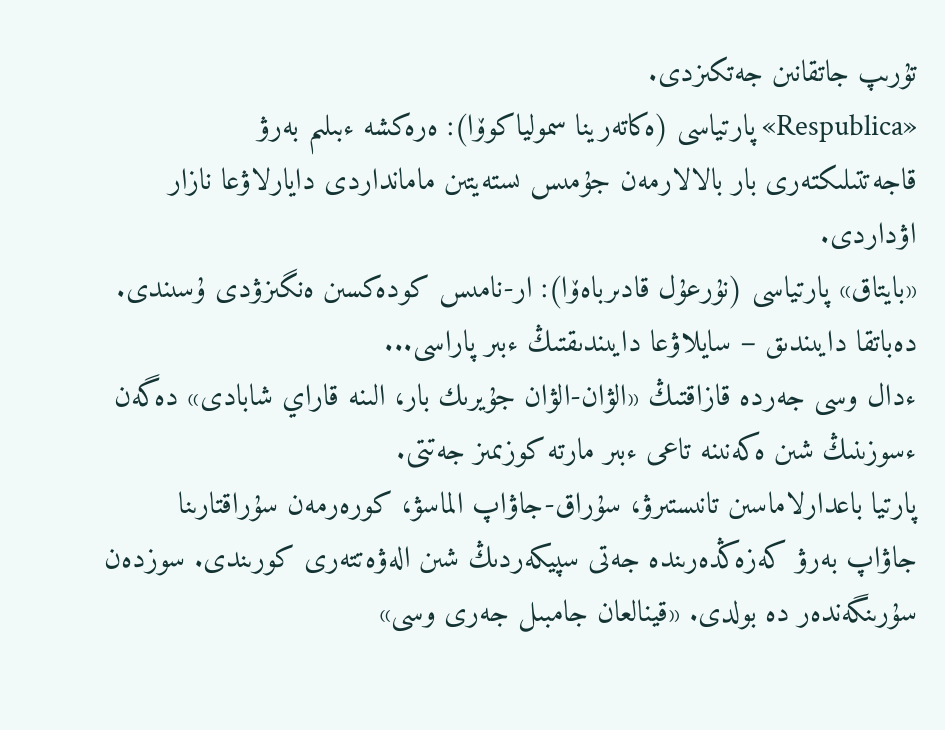تۇرىپ جاتقانىن جەتكىزدى.
«Respublica» پارتياسى (ەكاتەرينا سمولياكوۆا): ەرەكشە ءبىلىم بەرۋ قاجەتتىلىكتەرى بار بالالارمەن جۇمىس ىستەيتىن مامانداردى دايارلاۋعا نازار اۋداردى.
«بايتاق» پارتياسى (نۇرعۇل قادىرباەۆا): ار-نامىس كودەكسىن ەنگىزۋدى ۇسىندى.
دەباتقا دايىندىق – سايلاۋعا دايىندىقتىڭ ءبىر پاراسى...
ءدال وسى جەردە قازاقتىڭ «الۋان-الۋان جۇيرىك بار، الىنە قاراي شابادى» دەگەن ءسوزىنىڭ شىن ەكەنىنە تاعى ءبىر مارتە كوزىمىز جەتتى.
پارتيا باعدارلاماسىن تانىستىرۋ، سۇراق-جاۋاپ الماسۋ، كورەرمەن سۇراقتارىنا جاۋاپ بەرۋ كەزەڭدەرىندە جەتى سپيكەردىڭ شىن الەۋەتتەرى كورىندى. سوزدەن سۇرىنگەندەر دە بولدى. «قينالعان جامبىل جەرى وسى»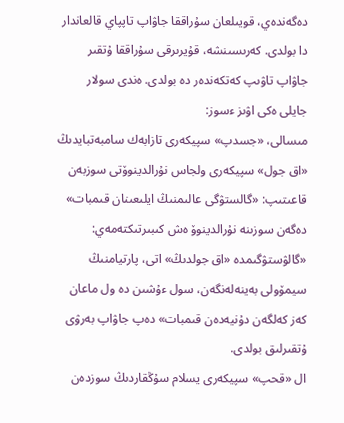دەگەندەي، قويىلعان سۇراققا جاۋاپ تاپپاي قالعاندار دا بولدى. كەرىسىنشە، قۇيرىرقى سۇراققا ۇتقىر جاۋاپ تاۋىپ كەتكەندەر دە بولدى. ەندى سولار جايلى ەكى اۋىز ءسوز:
مىسالى، «جسدپ» سپيكەرى تازابەك سامبەتبايدىڭ «اق جول» سپيكەرى ولجاس نۇرالدينوۆتى سوزبەن قاعىتىپ: «گالستۋگى عالىمنىڭ ايلىعىنان قىمبات» دەگەن سوزىنە نۇرالدينوۆ ەش كىبىرتىكتەمەي: «گالۋستۋگىمدە «اق جولدىڭ» اتى، پارتيامنىڭ سيمۆولى بەينەلەنگەن، سول ءۇشىن دە ول ماعان كەز كەلگەن دۇنيەدەن قىمبات» دەپ جاۋاپ بەرۋى ۇتقىرلىق بولدى.
ال «قحپ» سپيكەرى يسلام سۇڭقاردىڭ سوزدەن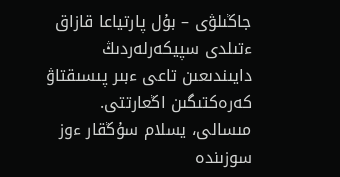جاڭىلۋى – بۇل پارتياعا قازاق ءتىلدى سپيكەرلەردىڭ دايىندىعىن تاعى ءبىر پىسىقتاۋ كەرەكتىگىن اڭعارتتى. مىسالى، يسلام سۇڭقار ءوز سوزىندە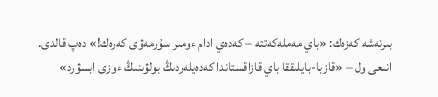بىرنەشە كەزەك: «باي مەملەكەتتە – كەدەي ادام ءومىر سۇرمەۋى كەرەك!» دەپ قالدى. انىعى ول – «قازبا-بايلىققا باي قازاقستاندا كەدەيلەردىڭ بولۋىنىڭ ءوزى ابسۋرد»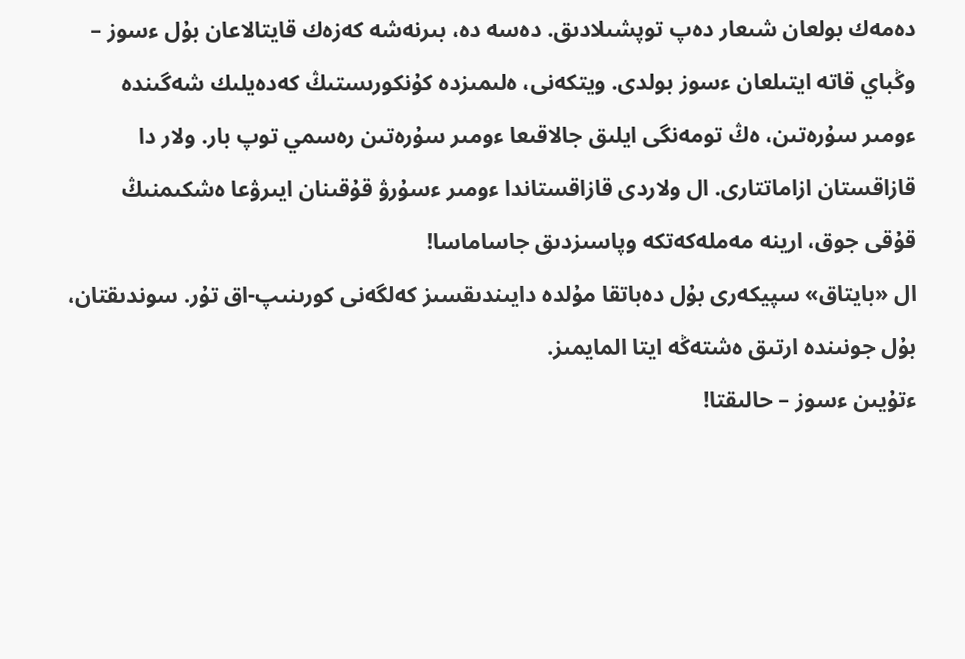دەمەك بولعان شىعار دەپ توپشىلادىق. دەسە دە، بىرنەشە كەزەك قايتالاعان بۇل ءسوز – وڭباي قاتە ايتىلعان ءسوز بولدى. ويتكەنى، ەلىمىزدە كۇنكورىستىڭ كەدەيلىك شەگىندە ءومىر سۇرەتىن، ەڭ تومەنگى ايلىق جالاقىعا ءومىر سۇرەتىن رەسمي توپ بار. ولار دا قازاقستان ازاماتتارى. ال ولاردى قازاقستاندا ءومىر ءسۇرۋ قۇقىنان ايىرۋعا ەشكىمنىڭ قۇقى جوق، ارينە مەملەكەتكە وپاسىزدىق جاساماسا!
ال «بايتاق» سپيكەرى بۇل دەباتقا مۇلدە دايىندىقسىز كەلگەنى كورىنىپ-اق تۇر. سوندىقتان، بۇل جونىندە ارتىق ەشتەڭە ايتا المايمىز.
ءتۇيىن ءسوز – حالىقتا!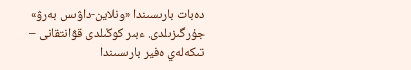دەبات بارىسىندا «ونلاين-داۋىس بەرۋ» جۇرگىزىلدى. ءبىر كوڭىلدى قۋانتقانى – تىكەلەي ەفير بارىسىندا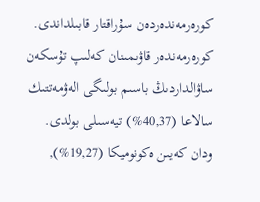كورەرمەندەردەن سۇراقتار قابىلداندى. كورەرمەندەر قاۋىمىنان كەلىپ تۇسكەن ساۋالداردىڭ باسىم بولىگى الەۋمەتتىك سالاعا (40,37%) تيەسىلى بولدى. ودان كەيىن ەكونوميكا (19,27%),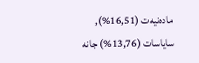مادەنيەت (16,51%), ساياسات (13,76%) جانە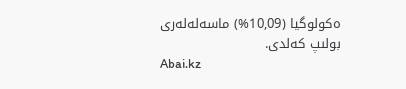ەكولوگيا (10,09%) ماسەلەلەرى بولىپ كەلدى.
Abai.kz